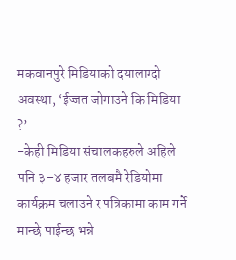मकवानपुरे मिडियाको दयालाग्दो अवस्था, ‘ईज्जत जोगाउने कि मिडिया ?’
-केही मिडिया संचालकहरुले अहिले पनि ३–४ हजार तलबमै रेडियोमा कार्यक्रम चलाउने र पत्रिकामा काम गर्ने मान्छे पाईन्छ भन्ने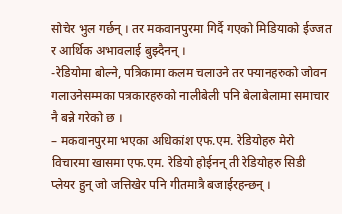सोचेर भुल गर्छन् । तर मकवानपुरमा गिर्दै गएको मिडियाको ईज्जत र आर्थिक अभावलाई बुझ्दैनन् ।
-रेडियोमा बोल्ने, पत्रिकामा कलम चलाउने तर फ्यानहरुको जोवन गलाउनेसम्मका पत्रकारहरुको नालीबेली पनि बेलाबेलामा समाचार नै बन्ने गरेको छ ।
– मकवानपुरमा भएका अधिकांश एफ.एम. रेडियोहरु मेरो विचारमा खासमा एफ.एम. रेडियो होईनन् ती रेडियोहरु सिडी प्लेयर हुन् जो जत्तिखेर पनि गीतमात्रै बजाईरहन्छन् ।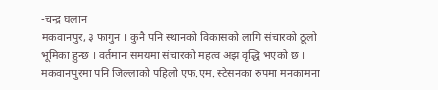-चन्द्र घलान
मकवानपुर, ३ फागुन । कुनै पनि स्थानको विकासको लागि संचारको ठूलो भूमिका हुन्छ । वर्तमान समयमा संचारको महत्व अझ वृद्धि भएको छ । मकवानपुरमा पनि जिल्लाको पहिलो एफ.एम. स्टेसनका रुपमा मनकामना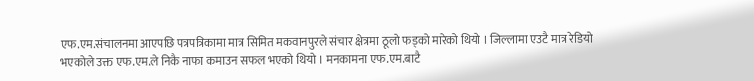एफ.एम.संचालनमा आएपछि पत्रपत्रिकामा मात्र सिमित मकवानपुरले संचार क्षेत्रमा ठूलो फड्को मारेको थियो । जिल्लामा एउटै मात्र रेडियो भएकोले उक्त एफ.एम.ले निकै नाफा कमाउन सफल भएको थियो । मनकामना एफ.एम.बाटै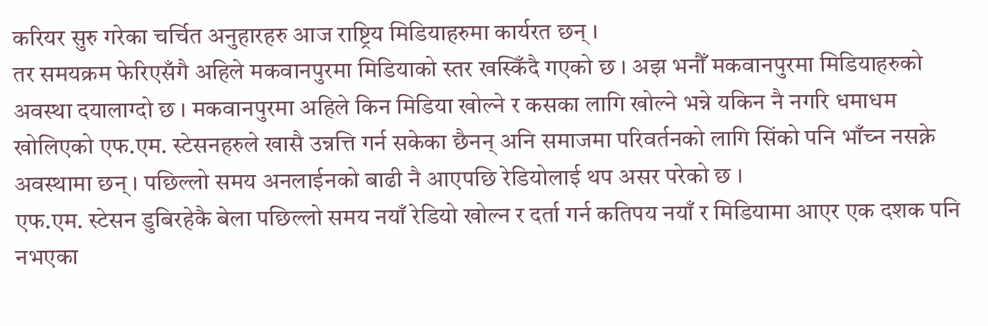करियर सुरु गरेका चर्चित अनुहारहरु आज राष्ट्रिय मिडियाहरुमा कार्यरत छन् ।
तर समयक्रम फेरिएसँगै अहिले मकवानपुरमा मिडियाको स्तर खस्किँदै गएको छ । अझ भनौँ मकवानपुरमा मिडियाहरुको अवस्था दयालाग्दो छ । मकवानपुरमा अहिले किन मिडिया खोल्ने र कसका लागि खोल्ने भन्ने यकिन नै नगरि धमाधम खोलिएको एफ.एम. स्टेसनहरुले खासै उन्नत्ति गर्न सकेका छैनन् अनि समाजमा परिवर्तनको लागि सिंको पनि भाँच्न नसक्ने अवस्थामा छन् । पछिल्लो समय अनलाईनको बाढी नै आएपछि रेडियोलाई थप असर परेको छ ।
एफ.एम. स्टेसन डुबिरहेकै बेला पछिल्लो समय नयाँ रेडियो खोल्न र दर्ता गर्न कतिपय नयाँ र मिडियामा आएर एक दशक पनि नभएका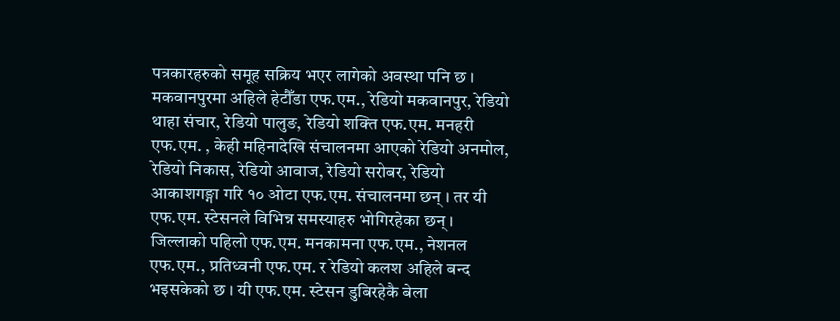पत्रकारहरुको समूह सक्रिय भएर लागेको अवस्था पनि छ ।
मकवानपुरमा अहिले हेटौँडा एफ.एम., रेडियो मकवानपुर, रेडियो थाहा संचार, रेडियो पालुङ, रेडियो शक्ति एफ.एम. मनहरी एफ.एम. , केही महिनादेखि संचालनमा आएको रेडियो अनमोल, रेडियो निकास, रेडियो आवाज, रेडियो सरोबर, रेडियो आकाशगङ्गा गरि १० ओटा एफ.एम. संचालनमा छन् । तर यी एफ.एम. स्टेसनले विभिन्न समस्याहरु भोगिरहेका छन् ।
जिल्लाको पहिलो एफ.एम. मनकामना एफ.एम., नेशनल एफ.एम., प्रतिध्वनी एफ.एम. र रेडियो कलश अहिले बन्द भइसकेको छ । यी एफ.एम. स्टेसन डुबिरहेकै बेला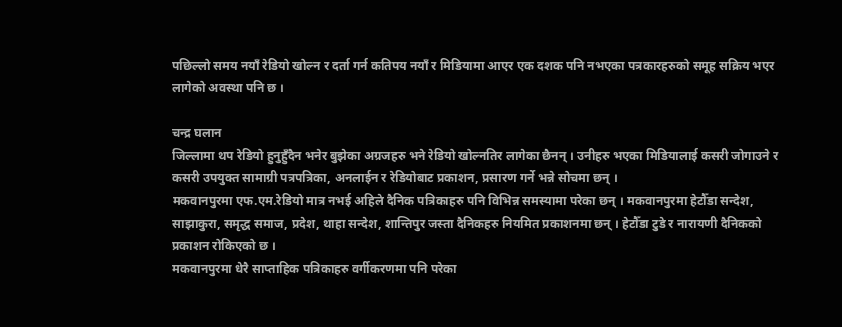पछिल्लो समय नयाँ रेडियो खोल्न र दर्ता गर्न कतिपय नयाँ र मिडियामा आएर एक दशक पनि नभएका पत्रकारहरुको समूह सक्रिय भएर लागेको अवस्था पनि छ ।

चन्द्र घलान
जिल्लामा थप रेडियो हुनुहुँदैन भनेर बुझेका अग्रजहरु भने रेडियो खोल्नतिर लागेका छैनन् । उनीहरु भएका मिडियालाई कसरी जोगाउने र कसरी उपयुक्त सामाग्री पत्रपत्रिका, अनलाईन र रेडियोबाट प्रकाशन, प्रसारण गर्ने भन्ने सोचमा छन् ।
मकवानपुरमा एफ.एम.रेडियो मात्र नभई अहिले दैनिक पत्रिकाहरु पनि विभिन्न समस्यामा परेका छन् । मकवानपुरमा हेटौँडा सन्देश, साझाकुरा, समृद्ध समाज, प्रदेश, थाहा सन्देश, शान्तिपुर जस्ता दैनिकहरु नियमित प्रकाशनमा छन् । हेटौँडा टुडे र नारायणी दैनिकको प्रकाशन रोकिएको छ ।
मकवानपुरमा धेरै साप्ताहिक पत्रिकाहरु वर्गीकरणमा पनि परेका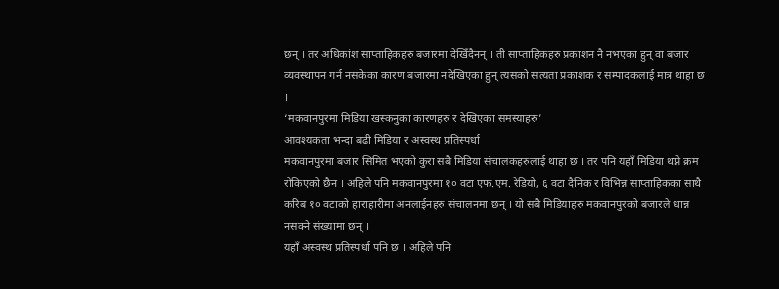छन् । तर अधिकांश साप्ताहिकहरु बजारमा देखिँदैनन् । ती साप्ताहिकहरु प्रकाशन नै नभएका हुन् वा बजार व्यवस्थापन गर्न नसकेका कारण बजारमा नदेखिएका हुन् त्यसको सत्यता प्रकाशक र सम्पादकलाई मात्र थाहा छ ।
‘मकवानपुरमा मिडिया खस्कनुका कारणहरु र देखिएका समस्याहरु’
आवश्यकता भन्दा बढी मिडिया र अस्वस्थ प्रतिस्पर्धा
मकवानपुरमा बजार सिमित भएको कुरा सबै मिडिया संचालकहरुलाई थाहा छ । तर पनि यहाँ मिडिया थप्ने क्रम रोकिएको छैन । अहिले पनि मकवानपुरमा १० वटा एफ.एम. रेडियो, ६ वटा दैनिक र विभिन्न साप्ताहिकका साथै करिब १० वटाको हाराहारीमा अनलाईनहरु संचालनमा छन् । यो सबै मिडियाहरु मकवानपुरको बजारले धान्न नसक्ने संख्यामा छन् ।
यहाँ अस्वस्थ प्रतिस्पर्धा पनि छ । अहिले पनि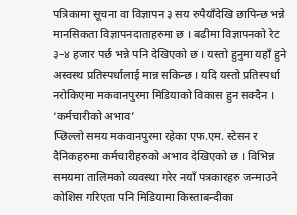पत्रिकामा सूचना वा विज्ञापन ३ सय रुपैयाँदेखि छापिन्छ भन्ने मानसिकता विज्ञापनदाताहरुमा छ । बढीमा विज्ञापनको रेट ३–४ हजार पर्छ भन्ने पनि देखिएको छ । यस्तो हुनुमा यहाँ हुने अस्वस्थ प्रतिस्पर्धालाई मान्न सकिन्छ । यदि यस्तो प्रतिस्पर्धा नरोकिएमा मकवानपुरमा मिडियाको विकास हुन सक्दैन ।
‘कर्मचारीको अभाव’
प्छिल्लो समय मकवानपुरमा रहेका एफ.एम. स्टेसन र दैनिकहरुमा कर्मचारीहरुको अभाव देखिएको छ । विभिन्न समयमा तालिमको व्यवस्था गरेर नयाँ पत्रकारहरु जन्माउने कोशिस गरिएता पनि मिडियामा किस्ताबन्दीका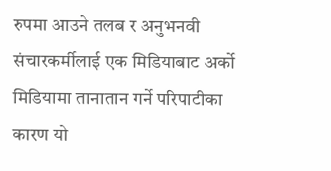रुपमा आउने तलब र अनुभनवी संचारकर्मीलाई एक मिडियाबाट अर्को मिडियामा तानातान गर्ने परिपाटीका कारण यो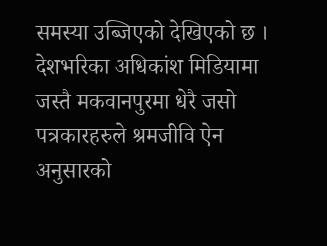समस्या उब्जिएको देखिएको छ ।
देशभरिका अधिकांश मिडियामा जस्तै मकवानपुरमा धेरै जसो पत्रकारहरुले श्रमजीवि ऐन अनुसारको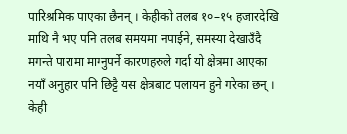पारिश्रमिक पाएका छैनन् । केहीको तलब १०–१५ हजारदेखि माथि नै भए पनि तलब समयमा नपाईने, समस्या देखाउँदै मगन्ते पारामा माग्नुपर्ने कारणहरुले गर्दा यो क्षेत्रमा आएका नयाँ अनुहार पनि छिट्टै यस क्षेत्रबाट पलायन हुने गरेका छन् । केही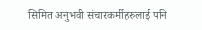सिमित अनुभवी संचारकर्मीहरुलाई पनि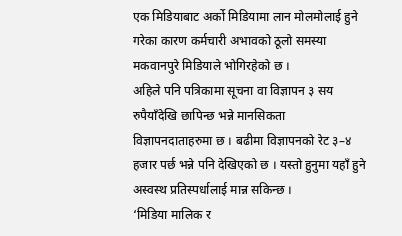एक मिडियाबाट अर्को मिडियामा लान मोलमोलाई हुने गरेका कारण कर्मचारी अभावको ठूलो समस्या मकवानपुरे मिडियाले भोगिरहेको छ ।
अहिले पनि पत्रिकामा सूचना वा विज्ञापन ३ सय रुपैयाँदेखि छापिन्छ भन्ने मानसिकता विज्ञापनदाताहरुमा छ । बढीमा विज्ञापनको रेट ३–४ हजार पर्छ भन्ने पनि देखिएको छ । यस्तो हुनुमा यहाँ हुने अस्वस्थ प्रतिस्पर्धालाई मान्न सकिन्छ ।
‘मिडिया मालिक र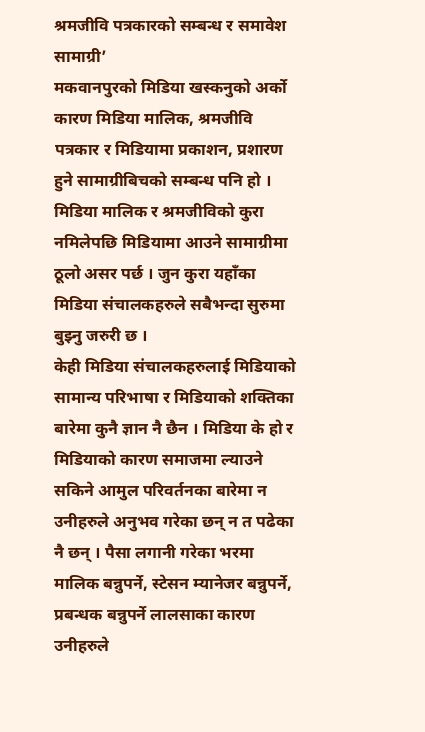श्रमजीवि पत्रकारको सम्बन्ध र समावेश सामाग्री’
मकवानपुरको मिडिया खस्कनुको अर्को कारण मिडिया मालिक, श्रमजीवि पत्रकार र मिडियामा प्रकाशन, प्रशारण हुने सामाग्रीबिचको सम्बन्ध पनि हो । मिडिया मालिक र श्रमजीविको कुरा नमिलेपछि मिडियामा आउने सामाग्रीमा ठूलो असर पर्छ । जुन कुरा यहाँका मिडिया संचालकहरुले सबैभन्दा सुरुमा बुझ्नु जरुरी छ ।
केही मिडिया संचालकहरुलाई मिडियाको सामान्य परिभाषा र मिडियाको शक्तिका बारेमा कुनै ज्ञान नै छैन । मिडिया के हो र मिडियाको कारण समाजमा ल्याउने सकिने आमुल परिवर्तनका बारेमा न उनीहरुले अनुभव गरेका छन् न त पढेका नै छन् । पैसा लगानी गरेका भरमा मालिक बन्नुपर्ने, स्टेसन म्यानेजर बन्नुपर्ने, प्रबन्धक बन्नुपर्ने लालसाका कारण उनीहरुले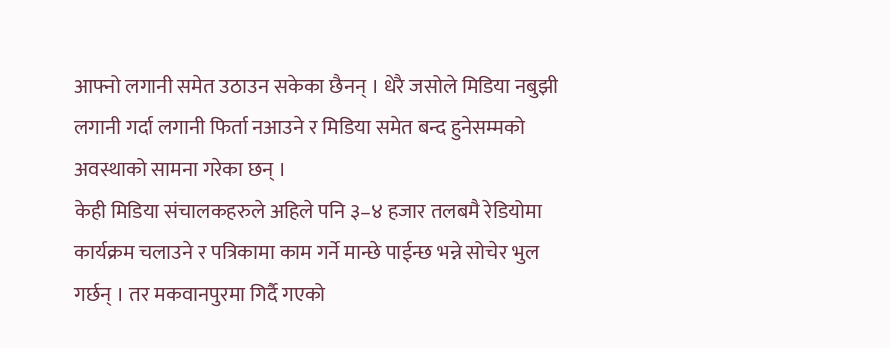आफ्नो लगानी समेत उठाउन सकेका छैनन् । धेरै जसोले मिडिया नबुझी लगानी गर्दा लगानी फिर्ता नआउने र मिडिया समेत बन्द हुनेसम्मको अवस्थाको सामना गरेका छन् ।
केही मिडिया संचालकहरुले अहिले पनि ३–४ हजार तलबमै रेडियोमा कार्यक्रम चलाउने र पत्रिकामा काम गर्ने मान्छे पाईन्छ भन्ने सोचेर भुल गर्छन् । तर मकवानपुरमा गिर्दै गएको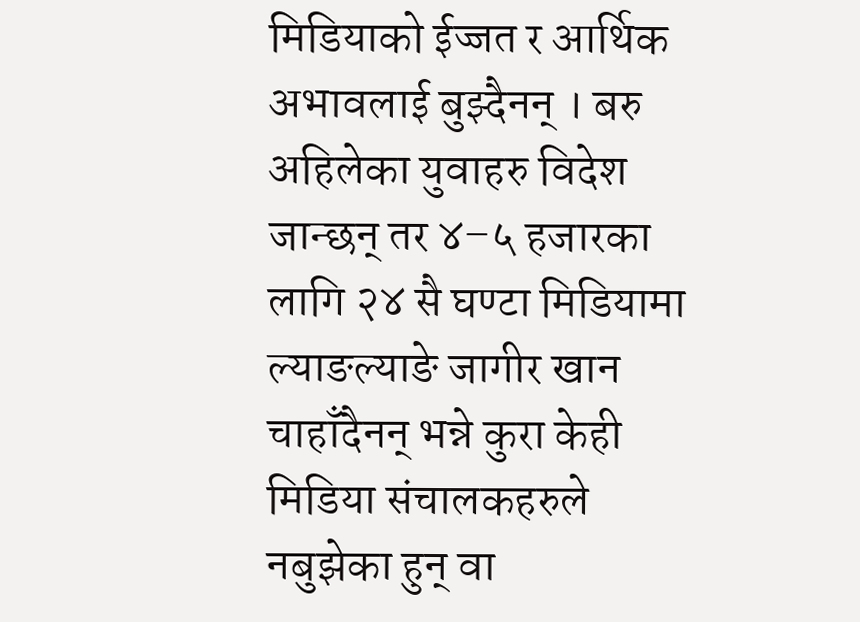मिडियाको ईज्जत र आर्थिक अभावलाई बुझ्दैनन् । बरु अहिलेका युवाहरु विदेश जान्छन् तर ४–५ हजारका लागि २४ सै घण्टा मिडियामा ल्याङल्याङे जागीर खान चाहाँदैनन् भन्ने कुरा केही मिडिया संचालकहरुले नबुझेका हुन् वा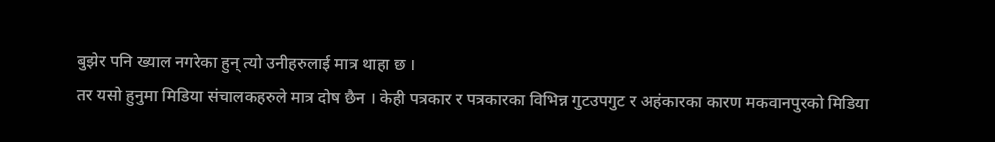बुझेर पनि ख्याल नगरेका हुन् त्यो उनीहरुलाई मात्र थाहा छ ।
तर यसो हुनुमा मिडिया संचालकहरुले मात्र दोष छैन । केही पत्रकार र पत्रकारका विभिन्न गुटउपगुट र अहंकारका कारण मकवानपुरको मिडिया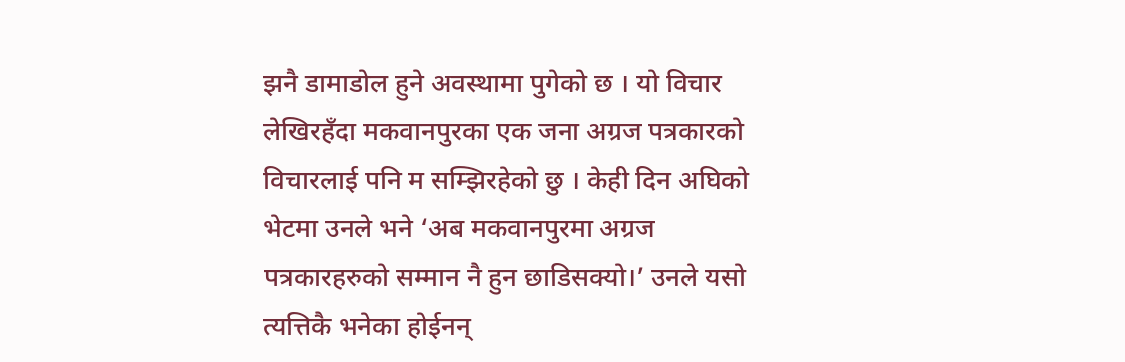झनै डामाडोल हुने अवस्थामा पुगेको छ । यो विचार लेखिरहँदा मकवानपुरका एक जना अग्रज पत्रकारको विचारलाई पनि म सम्झिरहेको छु । केही दिन अघिको भेटमा उनले भने ‘अब मकवानपुरमा अग्रज पत्रकारहरुको सम्मान नै हुन छाडिसक्यो।’ उनले यसो त्यत्तिकै भनेका होईनन्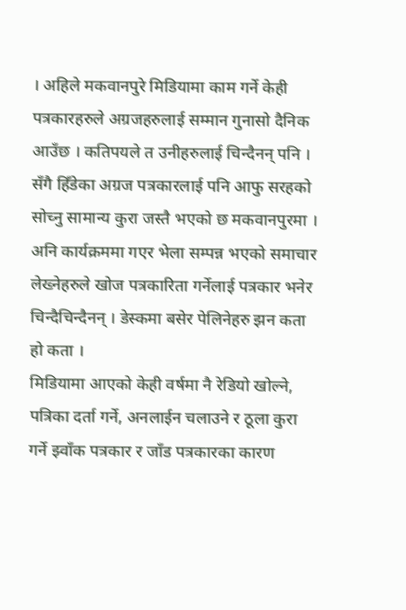। अहिले मकवानपुरे मिडियामा काम गर्ने केही पत्रकारहरुले अग्रजहरुलाई सम्मान गुनासो दैनिक आउँछ । कतिपयले त उनीहरुलाई चिन्दैनन् पनि । सँगै हिँडेका अग्रज पत्रकारलाई पनि आफु सरहको सोच्नु सामान्य कुरा जस्तै भएको छ मकवानपुरमा । अनि कार्यक्रममा गएर भेला सम्पन्न भएको समाचार लेख्नेहरुले खोज पत्रकारिता गर्नेलाई पत्रकार भनेर चिन्दैचिन्दैनन् । डेस्कमा बसेर पेलिनेहरु झन कता हो कता ।
मिडियामा आएको केही वर्षमा नै रेडियो खोल्ने, पत्रिका दर्ता गर्ने, अनलाईन चलाउने र ठूला कुरा गर्ने झ्वाँक पत्रकार र जाँड पत्रकारका कारण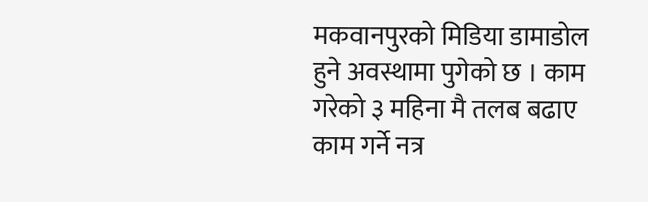मकवानपुरको मिडिया डामाडोल हुने अवस्थामा पुगेको छ । काम गरेको ३ महिना मै तलब बढाए काम गर्ने नत्र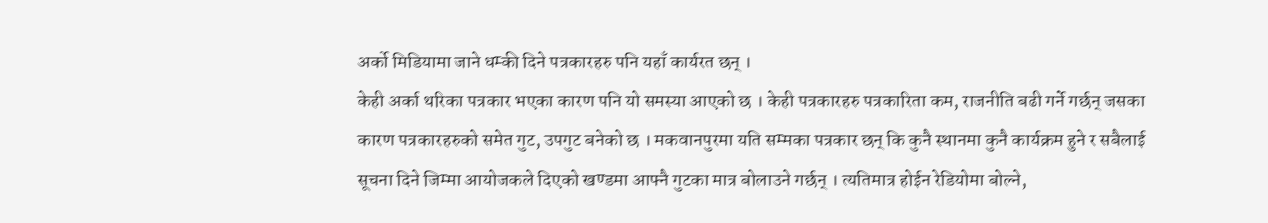अर्को मिडियामा जाने धम्की दिने पत्रकारहरु पनि यहाँ कार्यरत छन् ।
केही अर्का थरिका पत्रकार भएका कारण पनि यो समस्या आएको छ । केही पत्रकारहरु पत्रकारिता कम, राजनीति बढी गर्ने गर्छन् जसका कारण पत्रकारहरुको समेत गुट, उपगुट बनेको छ । मकवानपुरमा यति सम्मका पत्रकार छन् कि कुनै स्थानमा कुनै कार्यक्रम हुने र सबैलाई सूचना दिने जिम्मा आयोजकले दिएको खण्डमा आफ्नै गुटका मात्र बोलाउने गर्छन् । त्यतिमात्र होईन रेडियोमा बोल्ने,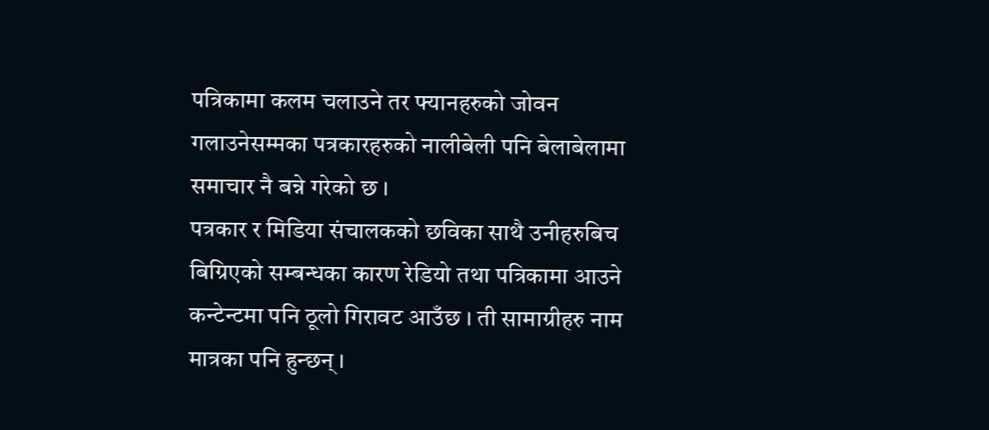पत्रिकामा कलम चलाउने तर फ्यानहरुको जोवन गलाउनेसम्मका पत्रकारहरुको नालीबेली पनि बेलाबेलामा समाचार नै बन्ने गरेको छ ।
पत्रकार र मिडिया संचालकको छविका साथै उनीहरुबिच बिग्रिएको सम्बन्धका कारण रेडियो तथा पत्रिकामा आउने कन्टेन्टमा पनि ठूलो गिरावट आउँछ । ती सामाग्रीहरु नाम मात्रका पनि हुन्छन् ।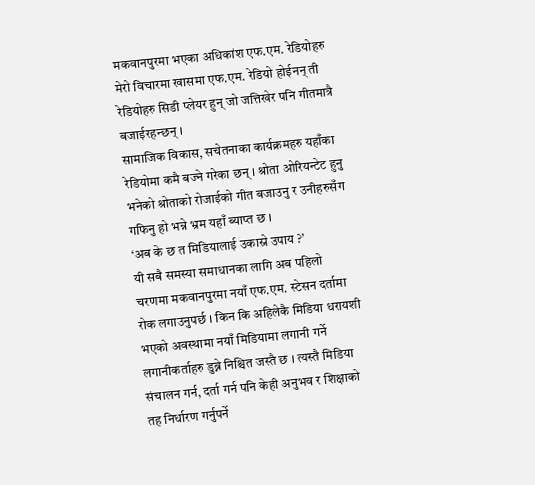मकवानपुरमा भएका अधिकांश एफ.एम. रेडियोहरु मेरो विचारमा खासमा एफ.एम. रेडियो होईनन् ती रेडियोहरु सिडी प्लेयर हुन् जो जत्तिखेर पनि गीतमात्रै बजाईरहन्छन् ।
सामाजिक विकास, सचेतनाका कार्यक्रमहरु यहाँका रेडियोमा कमै बज्ने गरेका छन् । श्रोता ओरियन्टेट हुनु भनेको श्रोताको रोजाईको गीत बजाउनु र उनीहरुसँग गफिनु हो भन्ने भ्रम यहाँ ब्याप्त छ ।
‘अब के छ त मिडियालाई उकास्ने उपाय ?’
यी सबै समस्या समाधानका लागि अब पहिलो चरणमा मकवानपुरमा नयाँ एफ.एम. स्टेसन दर्तामा रोक लगाउनुपर्छ । किन कि अहिलेकै मिडिया धरायशी भएको अवस्थामा नयाँ मिडियामा लगानी गर्ने लगानीकर्ताहरु डुब्ने निश्चित जस्तै छ । त्यस्तै मिडिया संचालन गर्न, दर्ता गर्न पनि केही अनुभव र शिक्षाको तह निर्धारण गर्नुपर्ने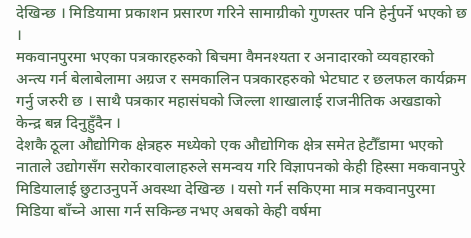देखिन्छ । मिडियामा प्रकाशन प्रसारण गरिने सामाग्रीको गुणस्तर पनि हेर्नुपर्ने भएको छ ।
मकवानपुरमा भएका पत्रकारहरुको बिचमा वैमनश्यता र अनादारको व्यवहारको अन्त्य गर्न बेलाबेलामा अग्रज र समकालिन पत्रकारहरुको भेटघाट र छलफल कार्यक्रम गर्नु जरुरी छ । साथै पत्रकार महासंघको जिल्ला शाखालाई राजनीतिक अखडाको केन्द्र बन्न दिनुहुँदैन ।
देशकै ठूला औद्योगिक क्षेत्रहरु मध्येको एक औद्योगिक क्षेत्र समेत हेटौँडामा भएको नाताले उद्योगसँग सरोकारवालाहरुले समन्वय गरि विज्ञापनको केही हिस्सा मकवानपुरे मिडियालाई छुटाउनुपर्ने अवस्था देखिन्छ । यसो गर्न सकिएमा मात्र मकवानपुरमा मिडिया बाँच्ने आसा गर्न सकिन्छ नभए अबको केही वर्षमा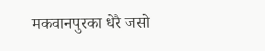मकवानपुरका धेरै जसो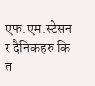एफ.एम.स्टेसन र दैनिकहरु कि त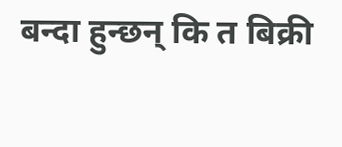बन्दा हुन्छन् कि त बिक्री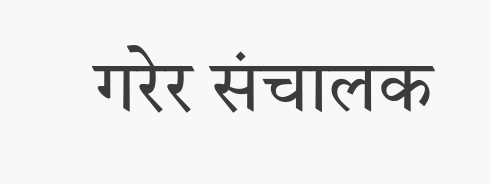गरेर संचालक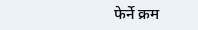फेर्ने क्रम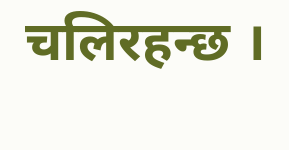चलिरहन्छ ।